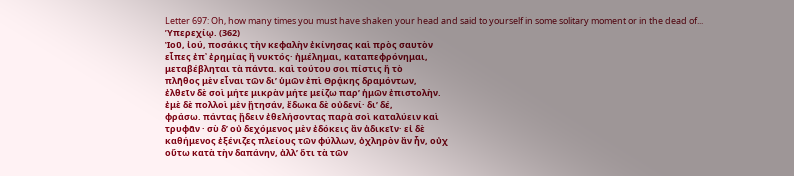Letter 697: Oh, how many times you must have shaken your head and said to yourself in some solitary moment or in the dead of...
Ὑπερεχίῳ. (362)
Ἰοῦ, ἰού, ποσάκις τὴν κεφαλὴν ἐκίνησας καὶ πρὸς σαυτὸν
εἶπες ἐπ᾿ ἐρημίας ἢ νυκτός· ἠμέλημαι, καταπεφρόνημαι,
μεταβέβληται τὰ πάντα. καὶ τούτου σοι πίστις ἤ τὸ
πλῆθος μὲν εἶναι τῶν δι’ ὑμῶν ἐπὶ Θρᾴκης δραμόντων,
ἐλθεῖν δὲ σοὶ μήτε μικρὰν μήτε μείζω παρ’ ἡμῶν ἐπιστολὴν.
ἐμὲ δὲ πολλοὶ μὲν ᾔτησάν, ἔδωκα δὲ οὐδενί· δι’ δέ,
φράσω. πάντας ᾔδειν ἐθελήσοντας παρὰ σοὶ καταλύειν καὶ
τρυφᾶν · σὺ δ’ οὐ δεχόμενος μὲν ἐδόκεις ἂν ἀδικεῖν· εἰ δὲ
καθήμενος ἐξένιζες πλείους τῶν φύλλων, ὀχληρὸν ἂν ἦν, οὐχ
οὕτω κατὰ τὴν δαπάνην, ἀλλ’ ὅτι τὰ τῶν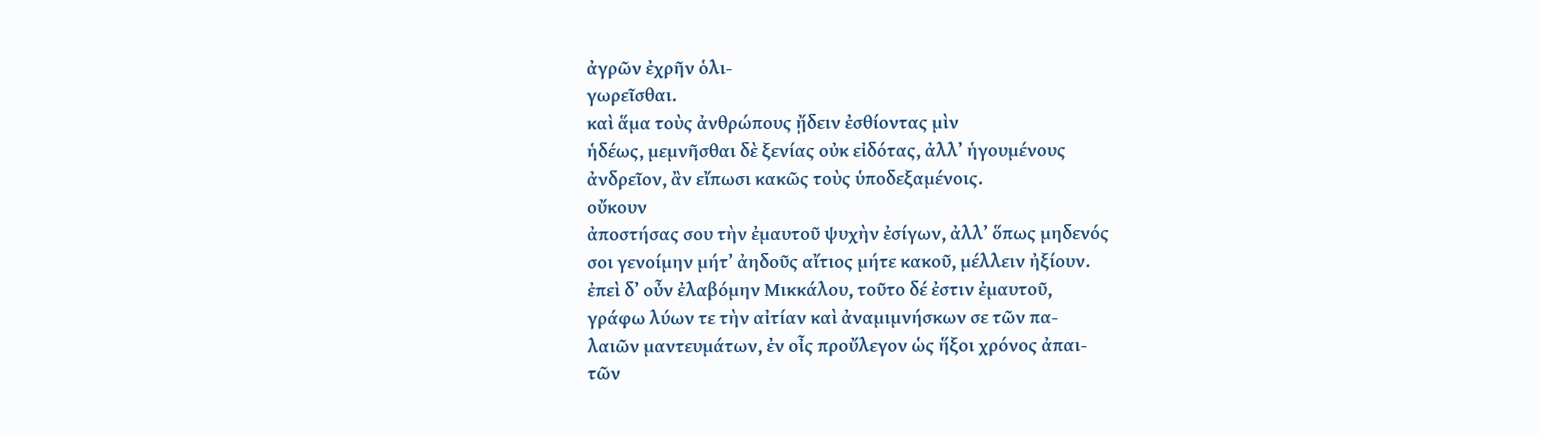ἀγρῶν ἐχρῆν ὁλι-
γωρεῖσθαι.
καὶ ἅμα τοὺς ἀνθρώπους ᾔδειν ἐσθίοντας μὶν
ἡδέως, μεμνῆσθαι δὲ ξενίας οὐκ εἰδότας, ἀλλ’ ἡγουμένους
ἀνδρεῖον, ἂν εἴπωσι κακῶς τοὺς ὑποδεξαμένοις.
οὔκουν
ἀποστήσας σου τὴν ἐμαυτοῦ ψυχὴν ἐσίγων, ἀλλ’ ὅπως μηδενός
σοι γενοίμην μήτ’ ἀηδοῦς αἴτιος μήτε κακοῦ, μέλλειν ἠξίουν.
ἐπεὶ δ’ οὖν ἐλαβόμην Μικκάλου, τοῦτο δέ ἐστιν ἐμαυτοῦ,
γράφω λύων τε τὴν αἰτίαν καὶ ἀναμιμνήσκων σε τῶν πα-
λαιῶν μαντευμάτων, ἐν οἶς προὔλεγον ὡς ἥξοι χρόνος ἀπαι-
τῶν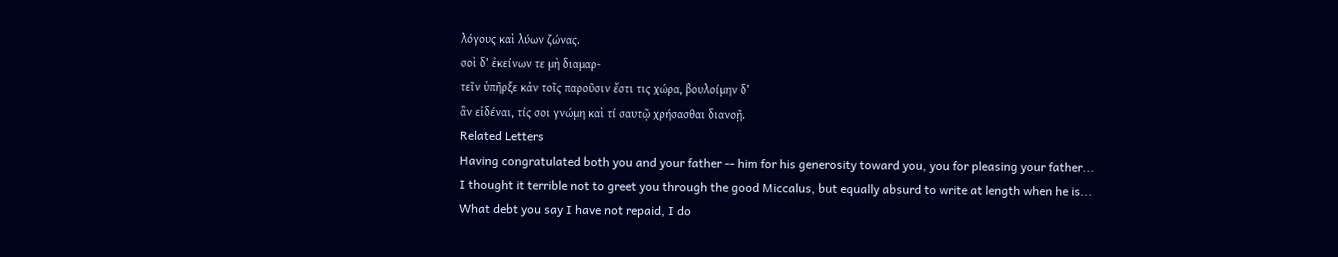λόγους καὶ λύων ζώνας.
σοὶ δ’ ἐκείνων τε μὴ διαμαρ-
τεῖν ὑπῆρξε κἀν τοῖς παροῦσιν ἔστι τις χώρα, βουλοίμην δ’
ἂν εἰδέναι, τίς σοι γνώμη καὶ τί σαυτῷ χρήσασθαι διανοῇ.
Related Letters
Having congratulated both you and your father -- him for his generosity toward you, you for pleasing your father...
I thought it terrible not to greet you through the good Miccalus, but equally absurd to write at length when he is...
What debt you say I have not repaid, I do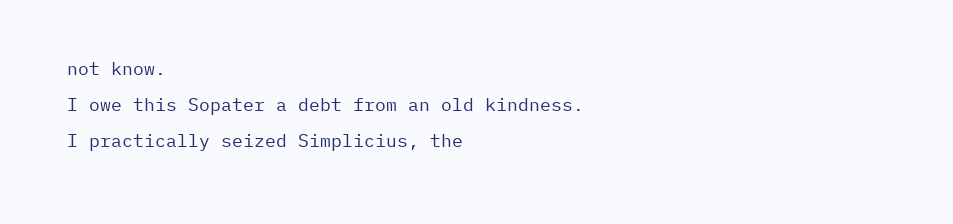not know.
I owe this Sopater a debt from an old kindness.
I practically seized Simplicius, the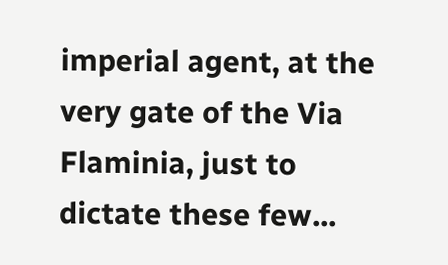imperial agent, at the very gate of the Via Flaminia, just to dictate these few...